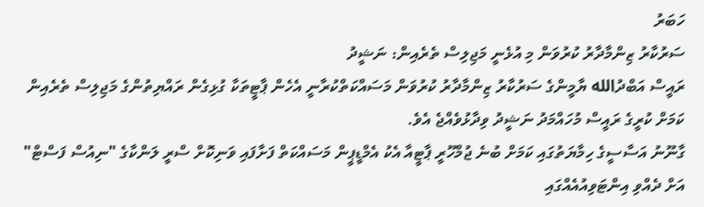ހަބަރު
ސަރުކާރު ޒިންމާދާރު ކުރުވަން މި އުޅެނީ މަޖިލިސް ތެރެއިން: ނަޝީދު
ރައީސް އަބްދުالله ޔާމީންގެ ސަރުކާރު ޒިންމާދާރު ކުރުވަން މަސައްކަތްކުރާނީ އެހެން ޕާޓީތަކާ ގުޅިގެން ރައްޔިތުންގެ މަޖިލިސް ތެރެއިން ކަމަށް ކުރީގެ ރައީސް މުހައްމަދު ނަޝީދު ވިދާޅުވެއްޖެ އެވެ.
ގާނޫނު އަސާސީގެ ހިމާޔަތުގައި ކަމަށް ބުނެ ޖުމްހޫރީ ޕާޓީއާ އެކު އެމްޑީޕީން މަސައްކަތް ފަށާފައި ވަނިކޮށް ސްރީ ލަންކާގެ "ނިއުސް ފަސްޓް" އަށް ދެއްވި އިންޓަވިއުއެއްގައި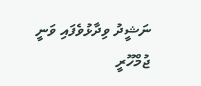ނަޝީދު ވިދާޅުވެފައި ވަނީ ޖުމްހޫރީ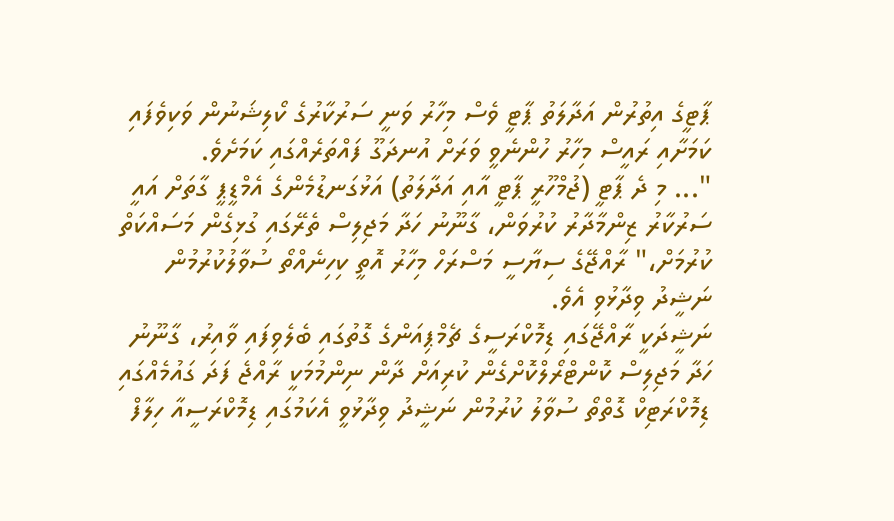ޕާޓީގެ އިތުރުން އަދާލަތު ޕާޓީ ވެސް މިހާރު ވަނީ ސަރުކާރުގެ ކޯލިޝަނުން ވަކިވެފައި ކަމަށާއި ރައީސް މިހާރު ހުންނެވީ ވަރަށް އުނދަގޫ ފައްތަރެއްގައި ކަމަށެވެ.
"... މި ދެ ޕާޓީ (ޖުމްހޫރީ ޕާޓީ އާއި އަދާލަތު) އަޅުގަނޑުމެންގެ އެމްޑީޕީ ގާތަށް އައީ ސަރުކާރު ޒިންމާދާރު ކުރުވަން، ގާނޫނު ހަދާ މަޖިލިސް ތެރޭގައި ގުޅިގެން މަސައްކަތް ކުރުމަށް،" ރާއްޖޭގެ ސިޔާސީ މަސްރަހް މިހާރު އޮތީ ކިހިނެއްތޯ ސުވާލުކުރުމުން ނަޝީދު ވިދާޅުވި އެވެ.
ނަޝީދަކީ ރާއްޖޭގައި ޑިމޮކްރަސީގެ ޗެމްޕިއަންގެ ގޮތުގައި ބެލެވިފައި ވާއިރު، ގާނޫނު ހަދާ މަޖިލިސް ކޮންޓްރޯލްކޮށްގެން ކުރިއަށް ދާން ނިންމުމަކީ ރާއްޖެ ފަދަ ގައުމެއްގައި ޑިމޮކްރަޓިކް ގޮތްތޯ ސުވާލު ކުރުމުން ނަޝީދު ވިދާޅުވީ އެކަމުގައި ޑިމޮކްރަސީއާ ހިލާފް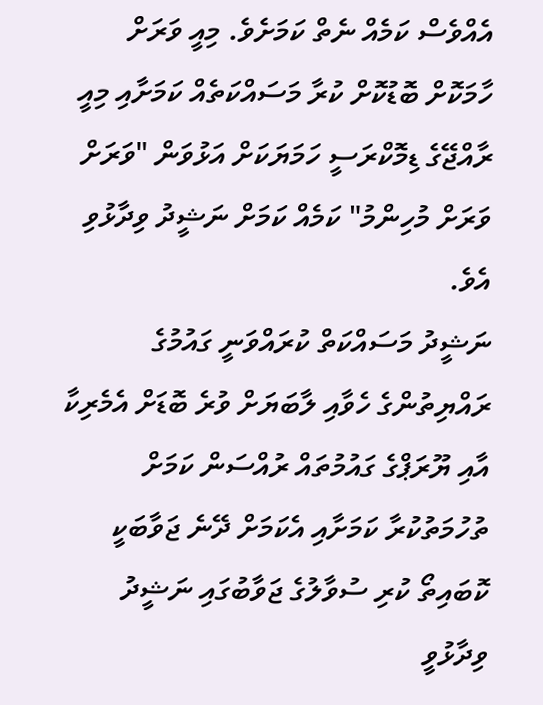އެއްވެސް ކަމެއް ނެތް ކަމަށެވެ. މިއީ ވަރަށް ހާމަކޮށް ބޮޑުކޮށް ކުރާ މަސައްކަތެއް ކަމަށާއި މިއީ ރާއްޖޭގެ ޑިމޮކްރަސީ ހަމަޔަކަށް އަޅުވަން "ވަރަށް ވަރަށް މުހިންމު" ކަމެއް ކަމަށް ނަޝީދު ވިދާޅުވި އެވެ.
ނަޝީދު މަސައްކަތް ކުރައްވަނީ ގައުމުގެ ރައްޔިތުންގެ ހެވާއި ލާބަޔަށް ވުރެ ބޮޑަށް އެމެރިކާ އާއި ޔޫރަޕްގެ ގައުމުތައް ރުއްސަން ކަމަށް ތުހުމަތުކުރާ ކަމަށާއި އެކަމަށް ދޭނެ ޖަވާބަކީ ކޮބައިތޯ ކުރި ސުވާލުގެ ޖަވާބުގައި ނަޝީދު ވިދާޅުވީ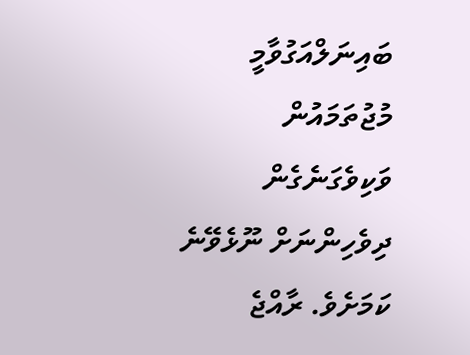ބައިނަލްއަގުވާމީ މުޖުތަމައުން ވަކިވެގަނެގެން ދިވެހިންނަށް ނޫޅެވޭނެ ކަމަށެވެ. ރާއްޖެ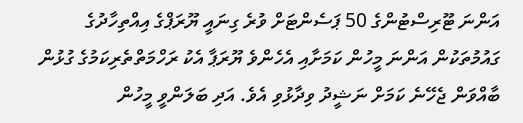އަންނަ ޓޫރިސްޓުންގެ 50 ޕަސެންޓަށް ވުރެ ގިނައީ ޔޫރަޕްގެ އިއްތިހާދުގެ ގައުމުތަކުން އަންނަ މީހުން ކަމަށާއި އެހެންވެ ޔޫރަޕާ އެކު ރަހްމަތްތެރިކަމުގެ ގުޅުން ބާއްވަން ޖެހޭނެ ކަމަށް ނަޝީދު ވިދާޅުވި އެވެ. އަދި ބަލަންވީ މީހުން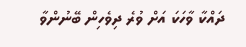ދައްކާ ވާހަކަ އަށް ވުރެ ދިވެހިން ބޭނުންވާ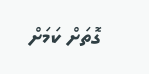ގޮތަށް ކަމަށް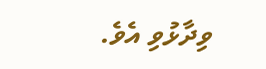ވިދާޅުވި އެވެ.